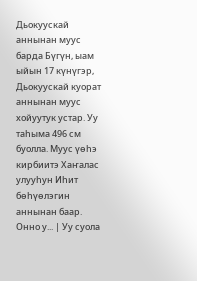Дьокуускай аннынан муус барда Бүгүн, ыам ыйын 17 күнүгэр, Дьокуускай куорат аннынан муус хойуутук устар. Уу таһыма 496 см буолла. Муус үөһэ кирбиитэ Хаҥалас улууһун Иһит бөһүөлэгин аннынан баар. Онно у... | Уу суола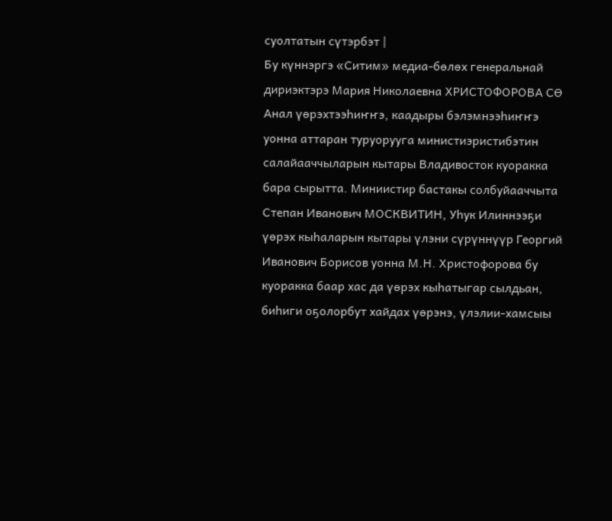суолтатын сүтэрбэт |
Бу күннэргэ «Ситим» медиа-бөлөх генеральнай дириэктэрэ Мария Николаевна ХРИСТОФОРОВА СӨ Анал үөрэхтээһиҥҥэ, каадыры бэлэмнээһиҥҥэ уонна аттаран туруорууга министиэристибэтин салайааччыларын кытары Владивосток куоракка бара сырытта. Миниистир бастакы солбуйааччыта Степан Иванович МОСКВИТИН, Уһук Илиннээҕи үөрэх кыһаларын кытары үлэни сүрүннүүр Георгий Иванович Борисов уонна М.Н. Христофорова бу куоракка баар хас да үөрэх кыһатыгар сылдьан, биһиги оҕолорбут хайдах үөрэнэ, үлэлии-хамсыы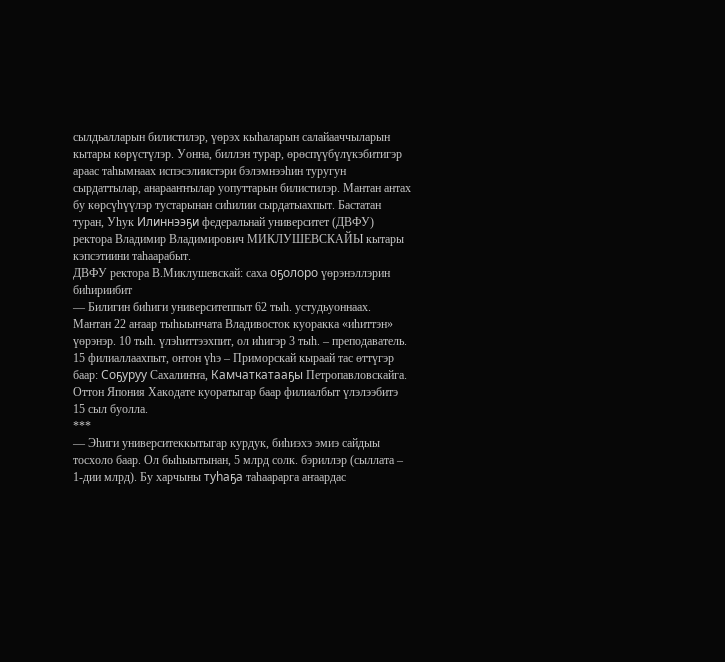сылдьалларын билистилэр, үөрэх кыһаларын салайааччыларын кытары көрүстүлэр. Уонна, биллэн турар, өрөспүүбүлүкэбитигэр араас таһымнаах испэсэлиистэри бэлэмнээһин туругун сырдаттылар, анарааҥҥылар уопуттарын билистилэр. Мантан антах бу көрсүһүүлэр тустарынан сиһилии сырдатыахпыт. Бастатан туран, Уһук Илиннээҕи федеральнай университет (ДВФУ) ректора Владимир Владимирович МИКЛУШЕВСКАЙЫ кытары кэпсэтиини таһаарабыт.
ДВФУ ректора В.Миклушевскай: саха оҕолоро үөрэнэллэрин биһириибит
— Билигин биһиги университеппыт 62 тыһ. устудьуоннаах. Мантан 22 аҥаар тыһыынчата Владивосток куоракка «иһиттэн» үөрэнэр. 10 тыһ. үлэһиттээхпит, ол иһигэр 3 тыһ. – преподаватель. 15 филиаллаахпыт, онтон үһэ – Приморскай кыраай тас өттүгэр баар: Соҕуруу Сахалиҥҥа, Камчаткатааҕы Петропавловскайга. Оттон Япония Хакодате куоратыгар баар филиалбыт үлэлээбитэ 15 сыл буолла.
***
— Эһиги университеккытыгар курдук, биһиэхэ эмиэ сайдыы тосхоло баар. Ол быһыытынан, 5 млрд солк. бэриллэр (сыллата – 1-дии млрд). Бу харчыны туһаҕа таһаарарга аҥаардас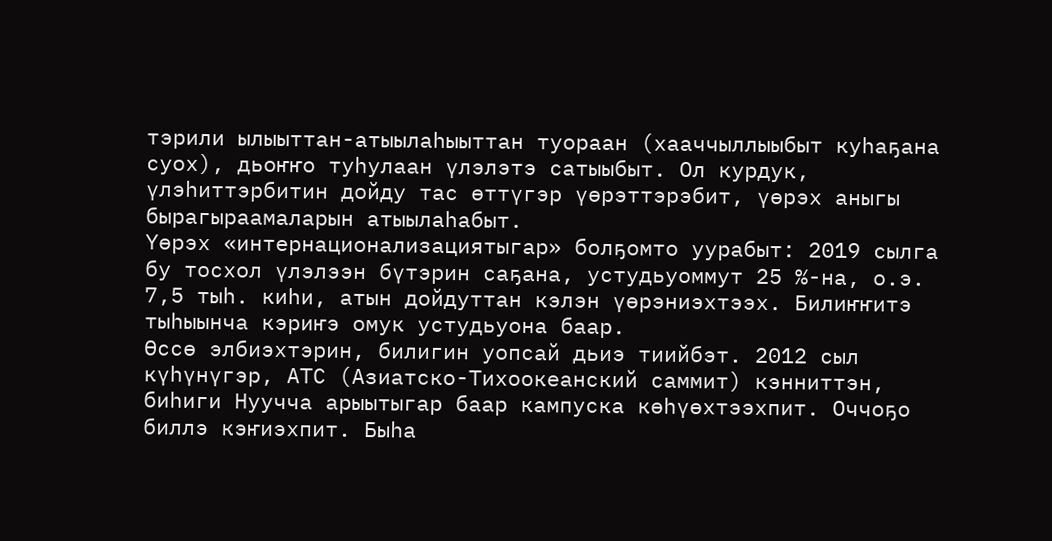тэрили ылыыттан-атыылаһыыттан туораан (хааччыллыыбыт куһаҕана суох), дьоҥҥо туһулаан үлэлэтэ сатыыбыт. Ол курдук, үлэһиттэрбитин дойду тас өттүгэр үөрэттэрэбит, үөрэх аныгы бырагыраамаларын атыылаһабыт.
Үөрэх «интернационализациятыгар» болҕомто уурабыт: 2019 сылга бу тосхол үлэлээн бүтэрин саҕана, устудьуоммут 25 %-на, о.э. 7,5 тыһ. киһи, атын дойдуттан кэлэн үөрэниэхтээх. Билиҥҥитэ тыһыынча кэриҥэ омук устудьуона баар.
Өссө элбиэхтэрин, билигин уопсай дьиэ тиийбэт. 2012 сыл күһүнүгэр, АТС (Азиатско-Тихоокеанский саммит) кэнниттэн, биһиги Нуучча арыытыгар баар кампуска көһүөхтээхпит. Оччоҕо биллэ кэҥиэхпит. Быһа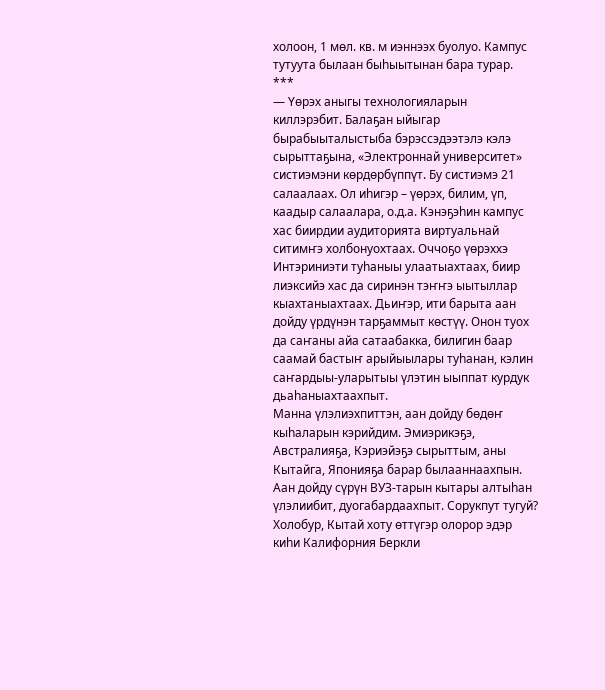холоон, 1 мөл. кв. м иэннээх буолуо. Кампус тутуута былаан быһыытынан бара турар.
***
— Үөрэх аныгы технологияларын киллэрэбит. Балаҕан ыйыгар бырабыыталыстыба бэрэссэдээтэлэ кэлэ сырыттаҕына, «Электроннай университет» систиэмэни көрдөрбүппүт. Бу систиэмэ 21 салаалаах. Ол иһигэр – үөрэх, билим, үп, каадыр салаалара, о.д.а. Кэнэҕэһин кампус хас биирдии аудиторията виртуальнай ситимҥэ холбонуохтаах. Оччоҕо үөрэххэ Интэриниэти туһаныы улаатыахтаах, биир лиэксийэ хас да сиринэн тэҥҥэ ыытыллар кыахтаныахтаах. Дьиҥэр, ити барыта аан дойду үрдүнэн тарҕаммыт көстүү. Онон туох да саҥаны айа сатаабакка, билигин баар саамай бастыҥ арыйыылары туһанан, кэлин саҥардыы-уларытыы үлэтин ыыппат курдук дьаһаныахтаахпыт.
Манна үлэлиэхпиттэн, аан дойду бөдөҥ кыһаларын кэрийдим. Эмиэрикэҕэ, Австралияҕа, Кэриэйэҕэ сырыттым, аны Кытайга, Японияҕа барар былааннаахпын. Аан дойду сүрүн ВУЗ-тарын кытары алтыһан үлэлиибит, дуогабардаахпыт. Сорукпут тугуй? Холобур, Кытай хоту өттүгэр олорор эдэр киһи Калифорния Беркли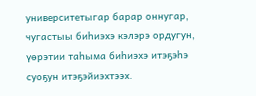университетыгар барар оннугар, чугастыы биһиэхэ кэлэрэ ордугун, үөрэтии таһыма биһиэхэ итэҕэһэ суоҕун итэҕэйиэхтээх.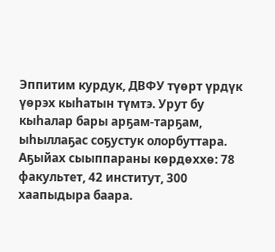Эппитим курдук, ДВФУ түөрт үрдүк үөрэх кыһатын түмтэ. Урут бу кыһалар бары арҕам-тарҕам, ыһыллаҕас соҕустук олорбуттара. Аҕыйах сыыппараны көрдөххө: 78 факультет, 42 институт, 300 хаапыдыра баара.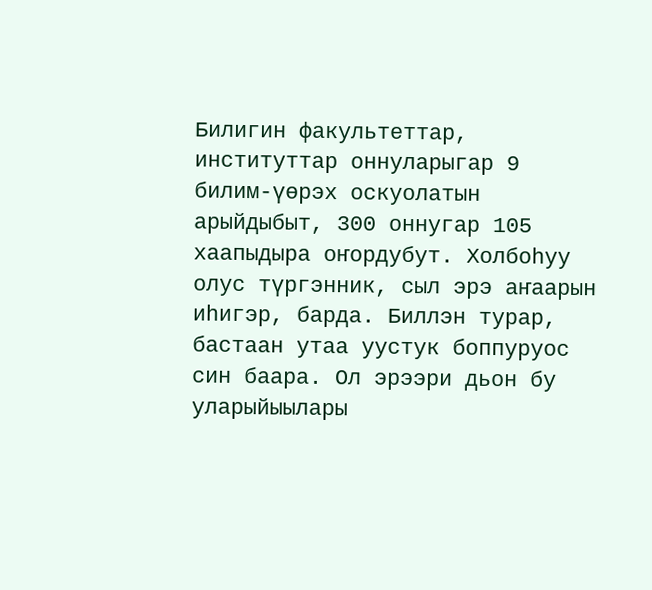Билигин факультеттар, институттар оннуларыгар 9 билим-үөрэх оскуолатын арыйдыбыт, 300 оннугар 105 хаапыдыра оҥордубут. Холбоһуу олус түргэнник, сыл эрэ аҥаарын иһигэр, барда. Биллэн турар, бастаан утаа уустук боппуруос син баара. Ол эрээри дьон бу уларыйыылары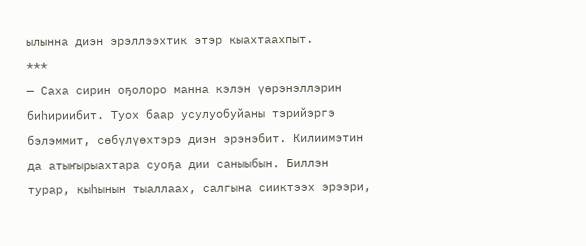ылынна диэн эрэллээхтик этэр кыахтаахпыт.
***
— Саха сирин оҕолоро манна кэлэн үөрэнэллэрин биһириибит. Туох баар усулуобуйаны тэрийэргэ бэлэммит, сөбүлүөхтэрэ диэн эрэнэбит. Килиимэтин да атыҥырыахтара суоҕа дии саныыбын. Биллэн турар, кыһынын тыаллаах, салгына сииктээх эрээри,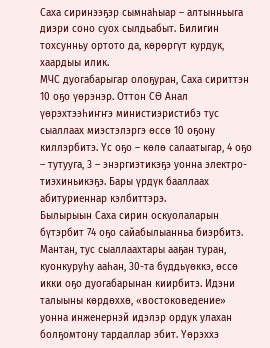Саха сиринээҕэр сымнаһыар – алтынньыга диэри соно суох сылдьабыт. Билигин тохсунньу ортото да, көрөргүт курдук, хаардыы илик.
МЧС дуогабарыгар олоҕуран, Саха сириттэн 10 оҕо үөрэнэр. Оттон СӨ Анал үөрэхтээһиҥҥэ министиэристибэ тус сыаллаах миэстэлэргэ өссө 10 оҕону киллэрбитэ. Үс оҕо – көлө салаатыгар, 4 оҕо – тутууга, 3 – энэргиэтикэҕэ уонна электро-тиэхиньикэҕэ. Бары үрдүк бааллаах абитуриеннар кэлбиттэрэ.
Былырыын Саха сирин оскуолаларын бүтэрбит 74 оҕо сайабылыанньа биэрбитэ. Мантан, тус сыаллаахтары ааҕан туран, куонкуруһу ааһан, 30-та бүддьүөккэ, өссө икки оҕо дуогабарынан киирбитэ. Идэни талыыны көрдөххө, «востоковедение» уонна инженернэй идэлэр ордук улахан болҕомтону тардаллар эбит. Үөрэххэ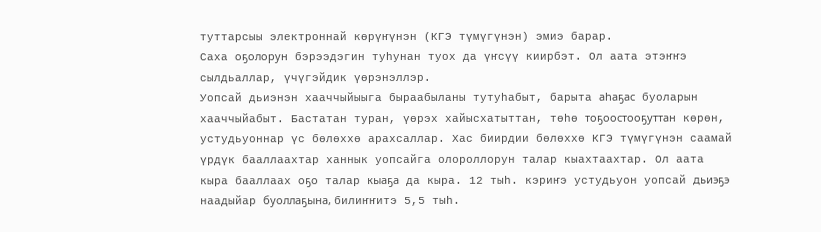туттарсыы электроннай көрүҥүнэн (КГЭ түмүгүнэн) эмиэ барар.
Саха оҕолорун бэрээдэгин туһунан туох да үҥсүү киирбэт. Ол аата этэҥҥэ сылдьаллар, үчүгэйдик үөрэнэллэр.
Уопсай дьиэнэн хааччыйыыга быраабыланы тутуһабыт, барыта аһаҕас буоларын хааччыйабыт. Бастатан туран, үөрэх хайысхатыттан, төһө тоҕоостооҕуттан көрөн, устудьуоннар үс бөлөххө арахсаллар. Хас биирдии бөлөххө КГЭ түмүгүнэн саамай үрдүк бааллаахтар ханнык уопсайга олороллорун талар кыахтаахтар. Ол аата кыра бааллаах оҕо талар кыаҕа да кыра. 12 тыһ. кэриҥэ устудьуон уопсай дьиэҕэ наадыйар буоллаҕына, билиҥҥитэ 5,5 тыһ.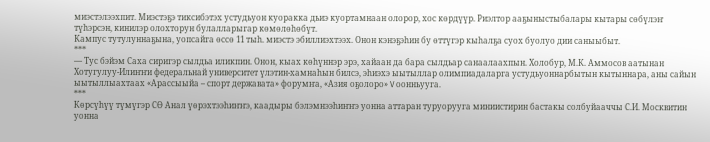миэстэлээхпит. Миэстэҕэ тиксибэтэх устудьуон куоракка дьиэ куортамнаан олорор, хос көрдүүр. Риэлтор ааҕыныстыбалары кытары сөбүлэҥ түһэрсэн, кинилэр олохторун булалларыгар көмөлөһөбүт.
Кампус тутулуннаҕына, уопсайга өссө 11 тыһ. миэстэ эбиллиэхтээх. Онон кэнэҕэһин бу өттүгэр кыһалҕа суох буолуо дии саныыбыт.
***
— Тус бэйэм Саха сиригэр сылдьа иликпин. Онон, кыах көһүннэр эрэ, хайаан да бара сылдьар санаалаахпын. Холобур, М.К. Аммосов аатынан Хотугулуу-Илиҥҥи федеральнай университет үлэтин-хамнаһын билсэ, эһиэхэ ыытыллар олимпиадаларга устудьуоннарбытын кытыннара, аны сайын ыытыллыахтаах «Арассыыйа – спорт державата» форумҥа, «Азия оҕолоро» V оонньууга.
***
Көрсүһүү түмүгэр СӨ Анал үөрэхтээһиҥҥэ, каадыры бэлэмнээһиҥҥэ уонна аттаран туруорууга миниистирин бастакы солбуйааччы С.И. Москвитин уонна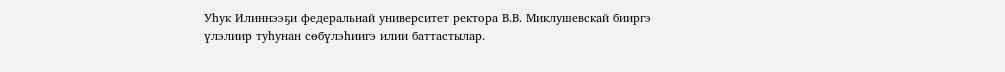Уһук Илиннээҕи федеральнай университет ректора В.В. Миклушевскай бииргэ үлэлиир туһунан сөбүлэһиигэ илии баттастылар.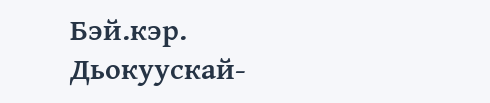Бэй.кэр.
Дьокуускай-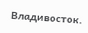Владивосток.